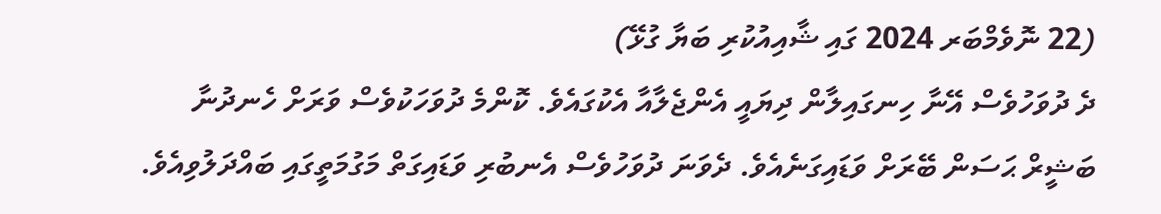(22 ނޮވެމްބަރ 2024 ގައި ޝާއިއުކުރި ބަޔާ ގުޅޭ)
ދެ ދުވަހުވެސް އޭނާ ހިނގައިލާން ދިޔައީ އެންޖެލާއާ އެކުގައެވެ. ކޮންމެ ދުވަހަކުވެސް ވަރަށް ހެނދުނާ ބަޝީރް ޙަސަން ބޭރަށް ވަޑައިގަނެއެވެ. ދެވަނަ ދުވަހުވެސް އެނބުރި ވަޑައިގަތް މަގުމަތީގައި ބައްދަލުވިއެވެ.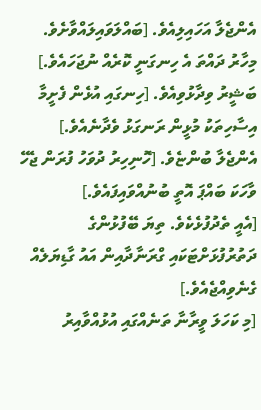އެންޖެލާ އަހައިލިއެވެ. [ބައްލަވައިލައްވާށެވެ. މިހާރު ދައްތަ އެ ހިނގަނީ ކޮރެއް ނުޖަހައެވެ.]
ބަޝީރު ވިދާޅުވިއެވެ. [ހިނގައި އުޅެން ފެށީމާ އިސާހިތަކު މުޅީން ރަނގަޅު ވެދާނެއެވެ.]
އެންޖެލާ ބުންޏެވެ. [ހޮނިހިރު ދުވަހު ފުރަން ޖެހޭ ވާހަކަ ބައްޕަ އޮތީ ބުނުއްވައިފައެވެ.]
[އެއީ ތެދުފުޅެކެވެ. ތިޔަ ބޭފުޅުންގެ ދަތުރުފުޅަށްޓަކައި ގްރަނާދާއިން އައު ގާޑިޔަލެއް ގެނެވިއްޖެއެވެ.]
[މި ކަހަލަ ވީރާނާ ތަނެއްގައި އުޅުއްވާއިރު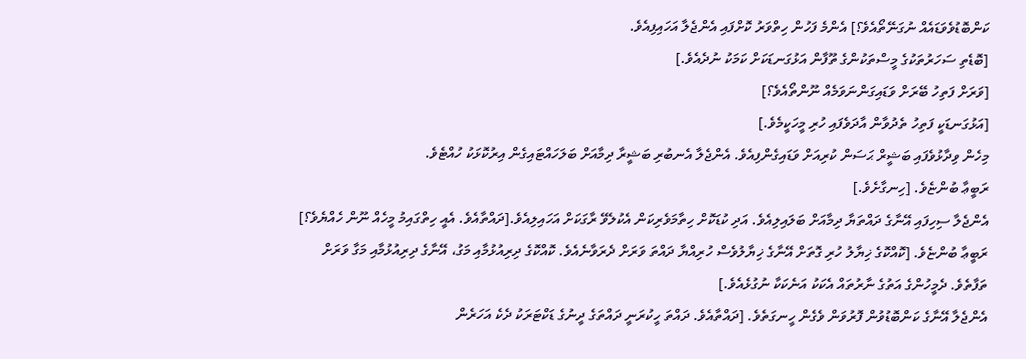ކަންބޮޑުވެވަޑައެއް ނުގަނޭތޯއެވެ؟] އެންމެ ފަހުން ހިތްވަރު ކޮށްފައި އެންޖެލާ އަހައިފިއެވެ.
[ބޮޑެތި ސަހަރުތަކުގެ މީސްތަކުންގެ ތޫފާން އަޅުގަނޑަކަށް ކަމަކު ނުދެއެވެ.]
[ވަރަށް ފަތިހު ބޭރަށް ވަޑައިގަންނަވަމެއް ނޫންތޯއެވެ؟]
[އަޅުގަނޑަކީ ފަތިހު ތެދުވާން އާދަވެފައި ހުރި މީހަކީމެވެ.]
މިހެން ވިދާޅުވެފައި ބަޝީރް ޙަސަން ކުރިއަށް ވަޑައިގެންފިއެވެ. އެންޖެލާ އެނބުރި ބަޝީރާ ދިމާއަށް ބަލަހައްޓައިގެން އިރުކޮޅަކު ހުއްޓެވެ.
ރަބީޢާ ބުންޏެވެ. [ހިނގާށެވެ.]
އެންޖެލާ ސިހިފައި އޭނާގެ ދައްތަޔާ ދިމާއަށް ބަލައިލިއެވެ. އަދި ކުޑަކޮށް ހިތާމަވެރިކަން އެކުލެވޭ ރާގަކަށް އަހައިލިއެވެ.[ދައްތާއެވެ. އެއީ ހިތްގައިމު މީހެއް ނޫން ހެއްޔެވެ؟]
ރަބީޢާ ބުންޏެވެ. [ކޮއްކޮގެ ޚިޔާލު ހުރި ގޮތަށް އޭނާގެ ޚިޔާލުވެސް ހުރިއްޔާ ދައްތަ ވަރަށް ދެރަވާނެއެވެ. ކޮއްކޮގެ ދިރިއުޅުމާއި މަގު، އޭނާގެ ދިރިއުޅުމާއި މަގާ ވަރަށް ތަފާތެވެ. ދެމީހުންގެ އަތުގެ ނާރުތައް އެކަކު އަނެކަކާ ނުގުޅެއެވެ.]
އެންޖެލާ އޭނާގެ ކަންބޮޑުވުން ފޮރުވަން ވެގެން ހީނގަތެވެ. [ދައްތާއެވެ. ދައްތަ ހީކުރަނީ ދައްތަގެ ދީނުގެ ޑަކްޓަރަކު ދެކެ އަހަރެން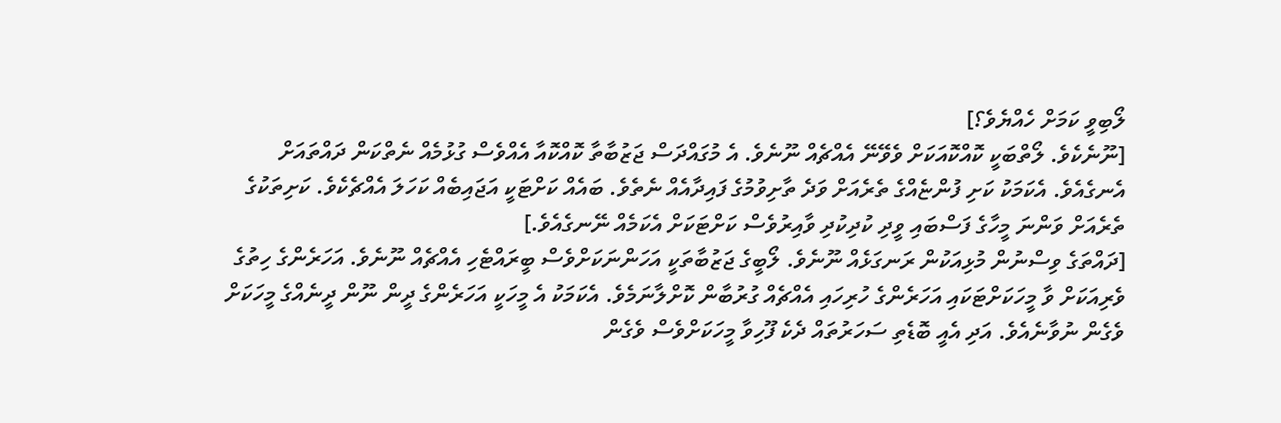ލޯބިވީ ކަމަށް ހެއްޔެވެ؟]
[ނޫނެކެވެ. ލޯތްބަކީ ކޮއްކޮއަކަށް ވެވޭނޭ އެއްޗެއް ނޫނެވެ. އެ މުގައްދަސް ޖަޒުބާތާ ކޮއްކޮއާ އެއްވެސް ގުޅުމެއް ނެތްކަން ދައްތައަށް އެނގެއެވެ. އެކަމަކު ކަށި ފުންޏެއްގެ ތެރެއަށް ވަދެ ތާށިވުމުގެ ފައިދާއެއް ނެތެވެ. ބައެއް ކަށްޓަކީ އަޖައިބެއް ކަހަލަ އެއްޗެކެވެ. ކަށިތަކުގެ ތެރެއަށް ވަންނަ މީހާގެ ފަސްބައި ވީދި ކުދިކުދި ވާއިރުވެސް ކަށްޓަކަށް އެކަމެއް ނޭނގެއެވެ.]
[ދައްތަގެ ވިސްނުން މުޅިއަކުން ރަނގަޅެއް ނޫނެވެ. ލޯބީގެ ޖަޒުބާތަކީ އަހަންނަކަށްވެސް ބީރައްޓެހި އެއްޗެއް ނޫނެވެ. އަހަރެންގެ ހިތުގެ ވެރިއަކަށް ވާ މީހަކަށްޓަކައި އަހަރެންގެ ހުރިހައި އެއްޗެއް ގުރުބާން ކޮށްލާނަމެވެ. އެކަމަކު އެ މީހަކީ އަހަރެންގެ ދީން ނޫން ދީނެއްގެ މީހަކަށް ވެގެން ނުވާނެއެވެ. އަދި އެއީ ބޮޑެތި ސަހަރުތައް ދެކެ ފޫހިވާ މީހަކަށްވެސް ވެގެން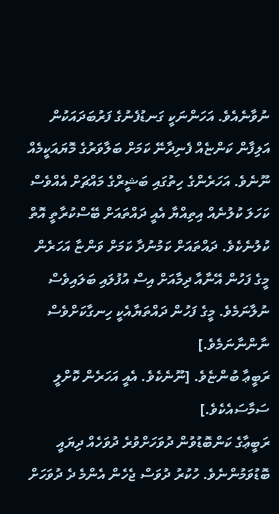ނުވާނެއެވެ. އަހަންނަކީ ގަނޑުފެނުގެ ފަރުބަދައަކުން އަލިފާން ކަންޏެއް ފެނިދާނޭ ކަމަށް ބަލާވަރުގެ މޮޔައަކީމެއް ނޫނެވެ. އަހަރެންގެ ހިތުގައި ބަޝީރްގެ މައްޗަށް އެއްވެސް ކަހަލަ ކުލުނެއް އިތިއްޔާ އެއީ ދައްތައަށް ބޭސްކުރާތީ އޮތް ކުލުނެކެވެ. ދައްތައަށް ކަމުނުދާ ކަމަށް ވަންޏާ އަހަރެން މީގެ ފަހުން އޭނާއާ ދިމާއަށް އިސް އުފުލައި ބަލައިވެސް ނުލާނަމެވެ. މީގެ ފަހުން ދައްތަޔާއެކީ ހިނގާކަށްވެސް ނާންނާނަމެވެ.]
ރަބީޢާ ބުންޏެވެ. [ނޫނެކެވެ. އެއީ އަހަރެން ކޮށްލީ ސަމާސައެކެވެ.]
ރަބީޢާގެ ކަންބޮޑުވުން ދުވަހަށްވުރެ ދުވަހެއް ދިޔައީ ބޮޑުވަމުންނެވެ. ހުކުރު ދުވަސް ޖެހެން އެންމެ ދެ ދުވަހަށް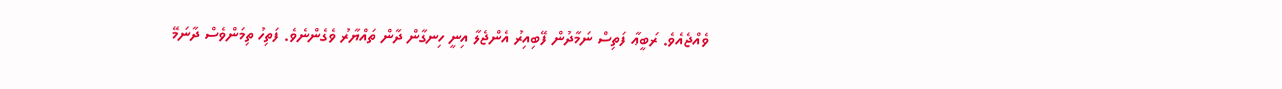ވެއްޖެއެވެ. ރަބީޢާ ފަތިސް ނަމާދުން ފޭބިއިރު އެންޖެލާ އިނީ ހިނގާން ދާން ތައްޔާރު ވެގެންނެވެ. ފަތިހު ތިމަންވެސް ދާނަމޭ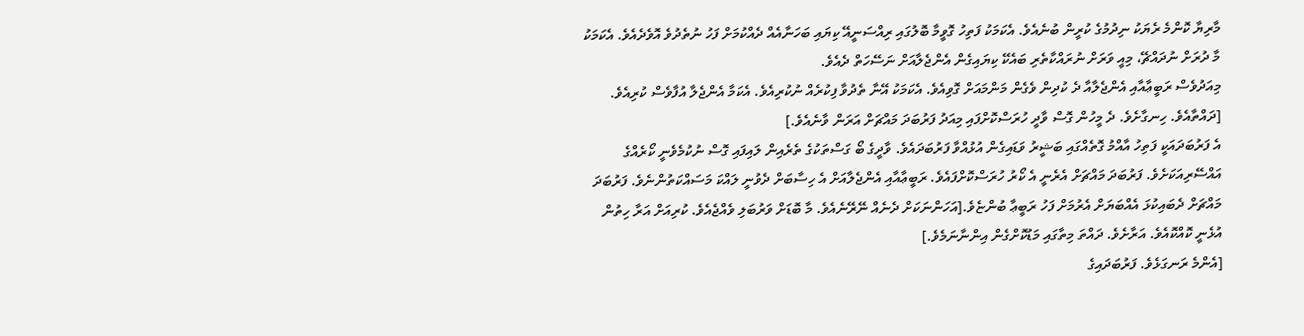މާރިޔާ ކޮންމެ ރެޔަކު ނިދުމުގެ ކުރީން ބުނެއެވެ. އެކަމަކު ފަތިހު ގޮވީމާ ބޮލުގައި ރިއްސަނީއޭ ކިޔައި ބަހަނާއެއް ދެއްކުމަށް ފަހު ނުތެދުވެ އޮވެދެއެވެ. އެކަމަކު މާ ދުރަށް ނުދައްޗޭ، މިއީ ވަރަށް ނުރައްކާތެރި ބައެކޭ ކިޔައިގެން އެންޖެލާއަށް ނަސޭހަތް ދެއެވެ.
މިއަދުވެސް ރަބީޢާއާއި އެންޖެލާއާ ދެ ކުދިން ވެގެން މަންމައަށް ގޮވިއެވެ. އެކަމަކު އޭނާ ތެދުވާ ފިކުރެއް ނުކުރިއެވެ. އެކަމާ އެންޖެލާ އުފާވެސް ކުރިއެވެ. [ދައްތާއެވެ. ހިނގާށެވެ. ދެ މީހުން ގޮސް ވާދީ ހުރަސްކޮށްފައި މިއަދު ފަރުބަދަ މައްޗަށް އަރަން ވާނެއެވެ.]
އެ ފަރުބަދައަކީ ފަތިހު އާއްމު ގޮތެއްގައި ބަޝީރު ވަޑައިގެން އުޅުއްވާ ފަރުބަދައެވެ. ވާދީގެ ބޯ ގަސްތަކުގެ ތެރެއިން ލައިފައި ގޮސް ނުކުމެވެނީ ކޯރެއްގެ އައްސޭރިއަކަށެވެ. ފަރުބަދަ މައްޗަށް އެރެނީ އެ ކޯރު ހުރަސްކޮށްފައެވެ. ރަބީޢާއާއި އެންޖެލާއަށް އެ ހިސާބަށް ދެވުނީ ލައްކަ މަސައްކަތުންނެވެ. ފަރުބަދަ މައްޗަށް ދެބައިކުޅަ އެއްބަޔަށް އެރުމަށް ފަހު ރަބީޢާ ބުންޏެވެ.[އަހަންނަކަށް ދެނެއް ނޭރޭނެއެވެ. މާ ބޮޑަށް ވަރުބަލި ވެއްޖެއެވެ. ކުރިއަށް އަރާ ހިތުން އުޅެނީ ކޮއްކޮއެވެ. އަރާށެވެ. ދައްތަ މިތާގައި މަޑުކޮށްގެން އިންނާނަމެވެ.]
[އެންމެ ރަނގަޅެވެ. ފަރުބަދައިގެ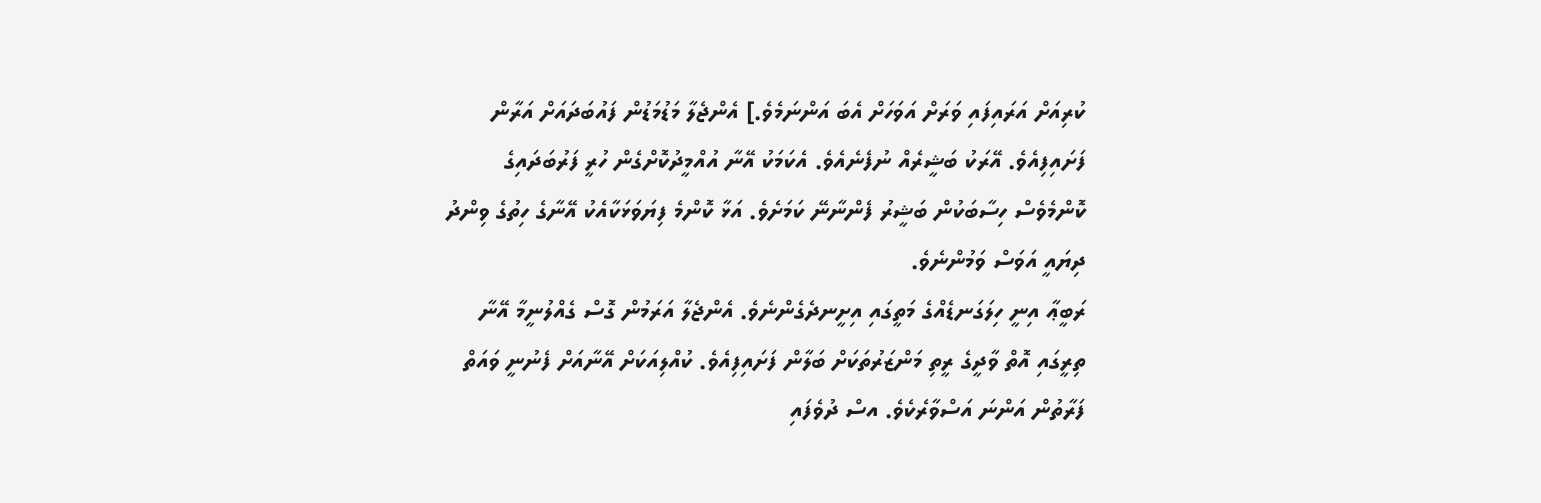ކުރިއަށް އަރައިފައި ވަރަށް އަވަހަށް އެބަ އަންނަމެވެ.] އެންޖެލާ މަޑުމަޑުން ފައުބަދައަށް އަރާން ފަށައިފިއެވެ. އޭރަކު ބަޝީރެއް ނުފެނެއެވެ. އެކަމަކު އޭނާ އުއްމީދުކޮށްގެން ހުރީ ފަރުބަދައިގެ ކޮންމެވެސް ހިސާބަކުން ބަޝީރު ފެންނާނޭ ކަމަށެވެ. އަޅާ ކޮންމެ ފިޔަވަޅަކާއެކު އޭނާގެ ހިތުގެ ވިންދު ދިޔައީ އަވަސް ވަމުންނެވެ.
ރަބީޢާ އިނީ ހިލަގަނޑެއްގެ މަތީގައި އިށީނދެގެންނެވެ. އެންޖެލާ އަރަމުން ގޮސް ގެއްލުނީމާ އޭނާ ތިރީގައި އޮތް ވާދީގެ ރީތި މަންޒަރުތަކަށް ބަލާން ފަށައިފިއެވެ. ކުއްލިއަކަށް އޭނާއަށް ފެނުނީ ވައަތް ފަރާތުން އަންނަ އަސްވާރެކެވެ. އސް ދުވެފައި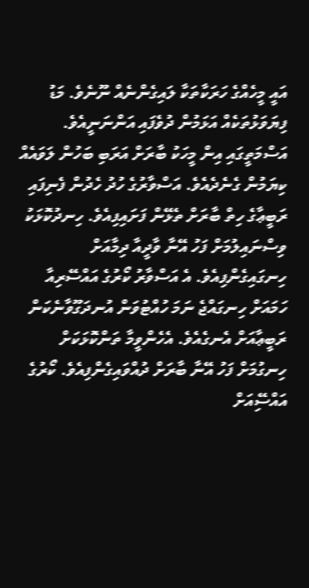އައީ މީހެއްގެ ހަރަކާތަކާ ލައިގެންނެއް ނޫނެވެ. މަޑު ފިޔަވަޅުތަކެއް އަޅަމުން ދުވެފައި އަންނަނީއެވެ. އަސްމަތީގައި އިން މީހަކު ބާރަށް އަރަބި ބަހުން ލަވައެއް ކިޔަމުން ގެނެދެއެވެ. އަސްވާރުގެ ހުދު ހެދުން ފެނިފައި ރަބީޢާގެ ހިތް ބާރަށް ތެޅޭން ފަށައިފިއެވެ. ހިނދުކޮޅަކު ވިސްނައިލުމަށް ފަހު އޭނާ ވާދީއާ ދިމާއަށް ހިނގައިގެންފިއެވެ. އެ އަސްވާރު ކޯރުގެ އައްސޭރިއާ ހަމައަށް ހިނގައްޖެ ނަމަ ހުއްޓުވަން އުނދަގޫވާނެކަން ރަބީޢާއަށް އެނގެއެވެ. އެހެންވީމާ ތަންކޮޅަކަށް ހިނގުމަށް ފަހު އޭނާ ބާރަށް ދުއްވައިގެންފިއެވެ. ކޯރުގެ އައްސޭިއަށް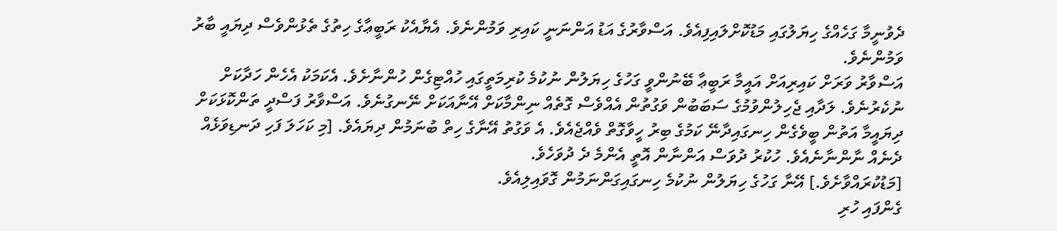ދެވުނީމާ ގަހެއްގެ ހިޔަލުގައި މަޑުކޮށްލައިފިއެވެ. އަސްވާރުގެ އަޑު އަންނަނީ ކައިރި ވަމުންނެވެ. އެޔާއެކު ރަބީޢާގެ ހިތުގެ ތެޅުންވެސް ދިޔައީ ބާރު ވަމުންނެވެ.
އަސްވާރު ވަރަށް ކައިރިއަށް އައީމާ ރަބީޢާ ބޭނުންވީ ގަހުގެ ހިޔަލުން ނުކުމެ ކުރިމަތީގައި ހުއްޓިގެން ހުންނާށެވެ. އެކަމަކު އެހެން ހަދާކަށް ނުކެރުނެވެ. ލަދާއި ޖެހިލުންވުމުގެ ސަބަބުން ވަގުތުން އެއްވެސް ގޮތެއް ނިންމާކަށް އޭނާއަކަށް ނޭނގުނެވެ. އަސްވާރު ފަސްދީ ތަންކޮޅަކަށް ދިޔައީމާ އަތުން ބީވެގެން ހިނގައިދާނޭ ކަމުގެ ބިރު ހީވާގޮތް ވެއްޖެއެވެ. އެ ވަގުތު އޭނާގެ ހިތް ބުނަމުން ދިޔައެވެ. [މި ކަހަލަ ފަހި ދަނޑިވަޅެއް ދެނެއް ނާންނާނެއެވެ. ހުކުރު ދުވަސް އަންނާން އޮތީ އެންމެ ދެ ދުވަހެވެ.
[މަޑުކުރައްވާށެވެ.] އޭނާ ގަހުގެ ހިޔަލުން ނުކުމެ ހިނގައިގަންނަމުން ގޮވައިލިއެވެ.
ގެންފައި ހުރި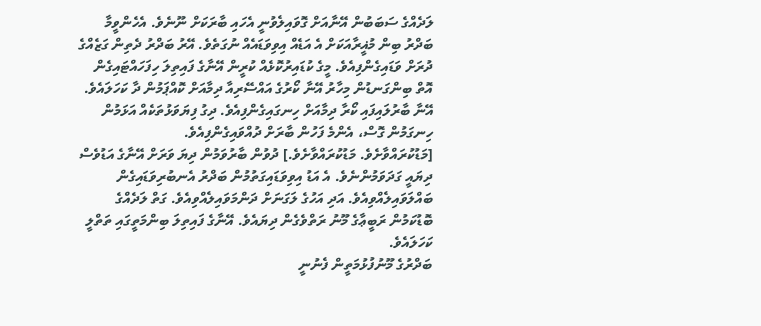ލަދެއްގެ ސަބަބުން އޭނާއަށް ގޮވައިލެވުނީ އެހައި ބާރަކަށް ނޫނެވެ. އެހެންވީމާ ބަދްރު ބިން މުޣީރާއަކަށް އެ އަޑެއް އިވިވަޑައެއް ނުގަތެވެ. އޭރު ބަދްރު ދެތިން ގަޒެއްގެ ދުރަށް ވަޑައިގެންފިއެވެ. މީގެ ކުޑައިރުކޮޅެއް ކުރީން އޭނާގެ ފައިތިލަ ހިފަހައްޓައިގެން އޮތް ބިންގަނޑުން މިހާރު އޭނާ ކޯރުގެ އައްސޭރިއާ ދިމާއަށް ކޮއްޕަމުން ދާ ކަހަލައެވެ. އޭނާ ބާރުލައިފައި ކޯރާ ދިމާއަށް ހިނގައިގެންފިއެވެ. ދިގު ފިޔަވަޅުތަކެއް އަޅަމުން ހިނގަމުން ގޮސް، އެންމެ ފަހުން ބާރަށް ދުއްވައިގެންފިއެވެ.
[މަޑުކުރައްވާށެވެ. މަޑުކުރައްވާށެވެ.] ދުވުން ބާރުވަމުން ދިޔަ ވަރަށް އޭނާގެ އަޑުވެސް ދިޔައީ ގަދަވަމުންނެވެ. އެ އަޑު އިވިވަޑައިގަތުމުން ބަދްރު އެނބުރިވަޑައިގެން ބައްލަވައިލެއްވިއެވެ. އަދި އަހުގެ ލަގަނަށް ދަންމަވައިލެއްވިއެވެ. ގަތް ލަދެއްގެ ބޮޑުކަމުން ރަބީޢާގެ މޫނު ރަތްވެގެން ދިޔައެވެ. އޭނާގެ ފައިތިލަ ބިންމަތީގައި ތަތްލީ ކަހަލައެވެ.
ބަދްރުގެ މޫނުފުޅުމަތީން ފެނުނީ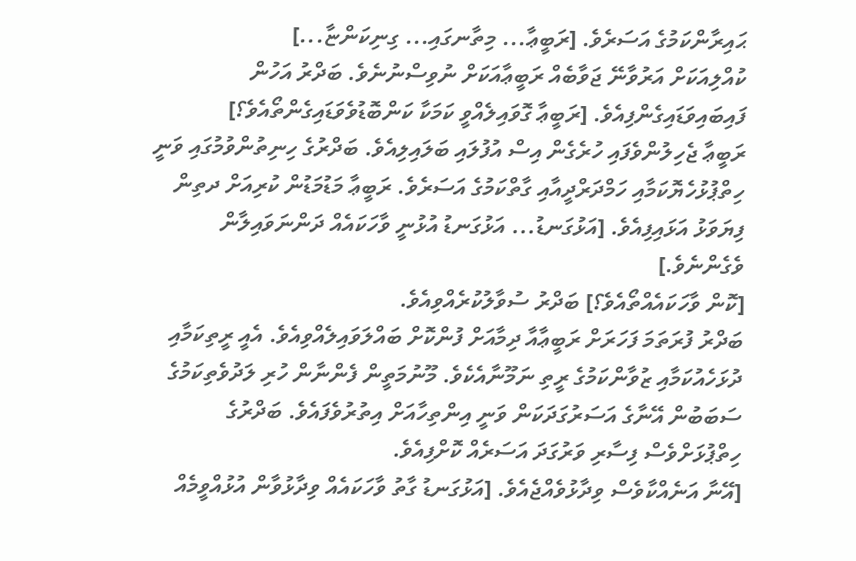ޙައިރާންކަމުގެ އަސަރެވެ. [ރަބީޢާ... މިތާނގައި... ގިނިކަންޏާ...]
ކުއްލިއަކަށް އަރުވާނޭ ޖަވާބެއް ރަބީޢާއަކަށް ނުވިސްނުނެވެ. ބަދްރު އަހުން ފައިބައިވަޑައިގެންފިއެވެ. [ރަބީޢާ ގޮވައިލެއްވީ ކަމަކާ ކަންބޮޑުވެވަޑައިގެންތޯއެވެ؟]
ރަބީޢާ ޖެހިލުންވެފައި ހުރެގެން އިސް އުފުލައި ބަލައިލިއެވެ. ބަދްރުގެ ހިނިތުންވުމުގައި ވަނީ ހިތްޕުޅުހެޔޮކަމާއި ހަމްދަރްދީއާއި ގާތްކަމުގެ އަސަރެވެ. ރަބީޢާ މަޑުމަޑުން ކުރިއަށް ދތިން ފިޔަވަޅު އަޅައިފިއެވެ. [އަޅުގަނޑު... އަޅުގަނޑު އުޅުނީ ވާހަކައެއް ދަންނަވައިލާން ވެގެންނެވެ.]
[ކޮން ވާހަކައެއްތޯއެވެ؟] ބަދްރު ސުވާލުކުރެއްވިއެވެ.
ބަދްރު ފުރަތަމަ ފަހަރަށް ރަބީޢާއާ ދިމާއަށް ފުންކޮށް ބައްލަވައިލެއްވިއެވެ. އެއީ ރީތިކަމާއި ދުޅަހެއުކަމާއި ޒުވާންކަމުގެ ރީތި ނަމޫނާއެކެވެ. މޫނުމަތީން ފެންނާން ހުރި ލަދުވެތިކަމުގެ ސަބަބުން އޭނާގެ އަސަރުގަދަކަން ވަނީ އިންތިހާއަށް އިތުރުވެފައެވެ. ބަދްރުގެ ހިތްޕުޅަށްވެސް ފިސާރި ވަރުގަދަ އަސަރެއް ކޮށްފިއެވެ.
[އޭނާ އަނެއްކާވެސް ވިދާޅުވެއްޖެއެވެ. [އަޅުގަނޑު ގާތު ވާހަކައެއް ވިދާޅުވާން އުޅުއްވީމެއް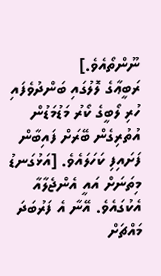ނޫންތޯއެވެ.]
ރަބީޢާގެ ލޮލުގައި ބަންދުވެފައި ހުރި ލޯބީގެ ކޯރު މަޑުމަޑުން އުތުރިގެން ބޭރަށް ފައިބާން ފަށައިފި ކަހަލައެވެ. [އަޅުގަނޑު މިތަނަށް އައީ އެންޖެލާއާ އެކުގައެވެ. އޭނާ އެ ފަރުބަދަ މައްޗަށް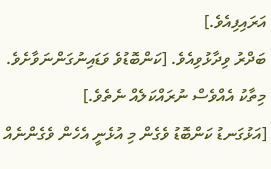އަރައިފިއެވެ.]
ބަދްރު ވިދާޅުވިއެވެ. [ކަންބޮޑުވެ ވަޑައިނުގަންނަވާށެވެ. މިތާކު އެއްވެސް ނުރައްކަލެއް ނެތެވެ.]
[އަޅުގަނޑު ކަންބޮޑު ވެގެން މި އުޅެނީ އެހެން ވެގެންނެއް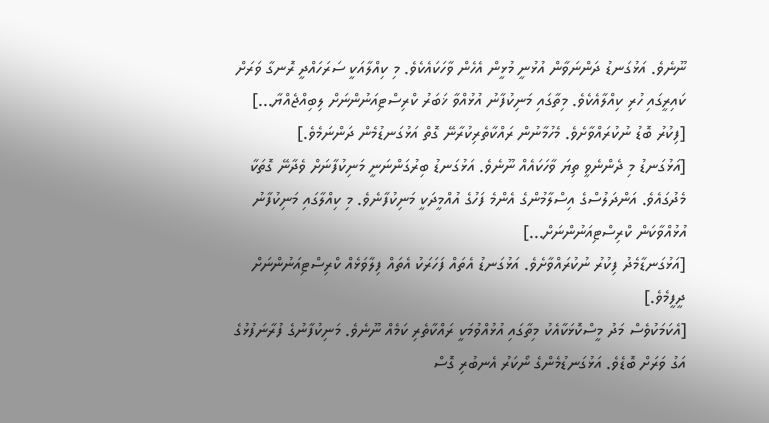ނޫނެވެ. އަޅުގަނޑު ދަންނަވާން އުޅުނީ މުޅީން އެހެން ވާހަކައެކެވެ. މި ކިއްލާއަކީ ސަރަހައްދީ ރޮނގާ ވަރަށް ކައިރީގައި ހުރި ކިއްލާއެކެވެ. މިތާގައި މަނިކުފާނު އުޅުއްވާ ޚަބަރު ކްރިސްޓިއަނުންނަށް ލިބިއްޖެއްޔާ...]
[ފިކުރު ބޮޑު ނުކުރައްވާށެވެ. މެހުމާނުން ރައްކާތެރިކުރާނޭ ގޮތް އަޅުގަނޑުމެން ދަންނަމެވެ.]
[އަޅުގަނޑު މި ދެންނެވީ ތިޔަ ވާހަކައެއް ނޫނެވެ. އަޅުގަނޑު ބިރުގަންނަނީ މަނިކުފާނަށް ވެދާނޭ ގޮތަކާ މެދުގައެވެ. އަންދަލުސްގެ އިސްލާމުންގެ އެންމެ ފަހުގެ އުއްމީދަކީ މަނިކުފާނެވެ. މި ކިއްލާގައި މަނިކުފާނު އުޅުއްވާކަން ކްރިސްޓިއަނުންނަށް...]
[އަޅުގަނޑާމެދު ފިކުރު ނުކުރައްވާށެވެ. އަޅުގަނޑު އެތައް ފަހަރަކު އެތައް ފިލާވަޅެއް ކްރިސްޓިއަނުންނަށް ދީފީމެވެ.]
[އެކަމަކުވެސް މަދު މީސްކޮޅަކާއެކު މިތާގައި އުޅުއްވުމަކީ ރައްކާތެރި ކަމެއް ނޫނެވެ. މަނިކުފާނުގެ ފުރާނަފުޅުގެ އަގު ވަރަށް ބޮޑެވެ. އަޅުގަނޑުމެންގެ ނޯކަރު އެނބުރި ގޮސް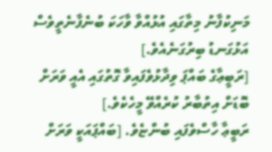މަނިކުފާނު މިތާގައި އުޅުއްވާ ވާހަކަ ބުނެފާނެތީވެސް އަޅުގަނޑު ބިރުގަނެއެވެ.]
[ރަބީޢާގެ ބައްޕަ ވިދާޅުވެފައިވާ ގޮތުގައި އެއީ ވަރަށް ބޮޑަށް އިތުބާރު ކުރެއްވޭ މީހެކެވެ.]
ރަބީޢާ ހާސްވެފައި ބުންޏެވެ. [ބައްޕައަކީ ވަރަށް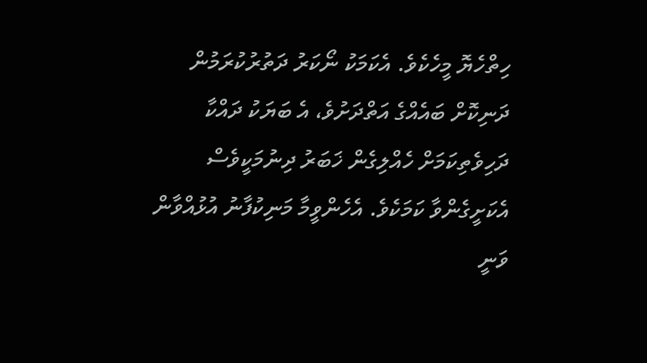ހިތްހެޔޮ މީހެކެވެ. އެކަމަކު ނޯކަރު ދަތުރުކުރަމުން ދަނިކޮށް ބައެއްގެ އަތްދަށުވެ، އެ ބަޔަކު ދައްކާ ދަހިވެތިކަމަށް ހެއްލިގެން ޚަބަރު ދިނުމަކީވެސް އެކަށީގެންވާ ކަމަކެވެ. އެހެންވީމާ މަނިކުފާނު އުޅުއްވާން ވަނީ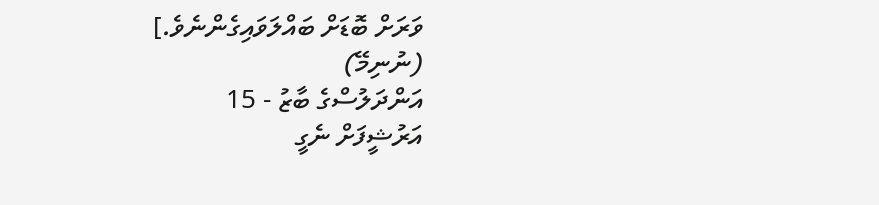ވަރަށް ބޮޑަށް ބައްލަވައިގެންނެވެ.]
(ނުނިމޭ)
އަންދަލުސްގެ ބާޒު - 15
އަރުޝީފަށް ނެގީ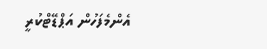އެންމެފަހުން އަޕްޑޭޓްކުރީ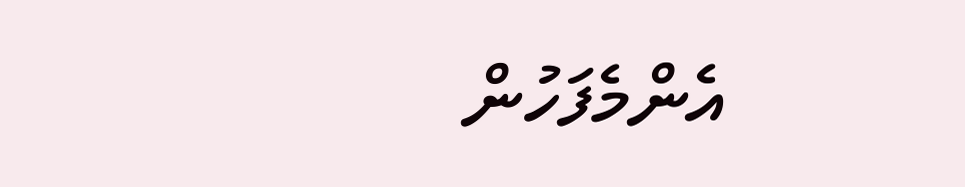އެންމެފަހުން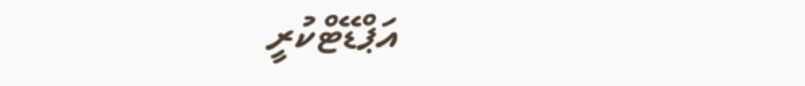އަޕްޑޭޓްކުރީ